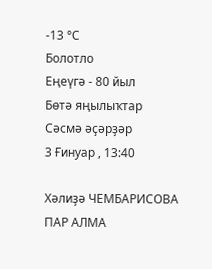-13 °С
Болотло
Еңеүгә - 80 йыл
Бөтә яңылыҡтар
Сәсмә әҫәрҙәр
3 Ғинуар , 13:40

Хәлиҙә ЧЕМБАРИСОВА ПАР АЛМА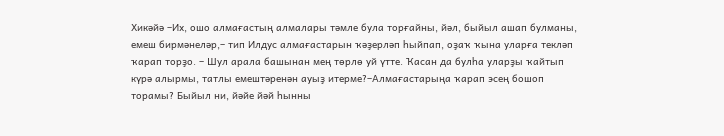Хикәйә –Их, ошо алмағастың алмалары тәмле була торғайны, йәл, быйыл ашап булманы, емеш бирмәнеләр,– тип Илдус алмағастарын ҡәҙерләп һыйпап, оҙаҡ ҡына уларға текләп ҡарап торҙо. – Шул арала башынан мең төрлө уй үтте. Ҡасан да булһа уларҙы ҡайтып күрә алырмы, татлы емештәренән ауыҙ итерме?–Алмағастарыңа ҡарап эсең бошоп торамы? Быйыл ни, йәйе йәй һынны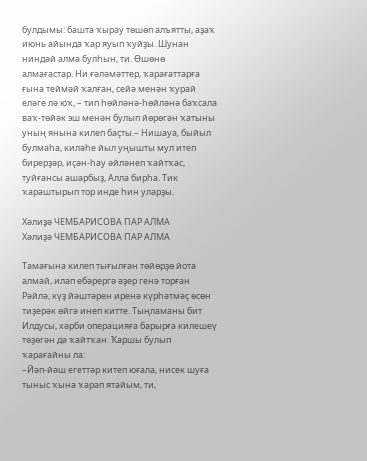булдымы: башта ҡырау төшөп алъятты, аҙаҡ июнь айында ҡар яуып ҡуйҙы. Шунан ниндәй алма булһын, ти. Өшөнө алмағастар. Ни ғәләмәттер, ҡарағаттарға ғына теймәй ҡалған, сейә менән ҡурай еләге лә юҡ, – тип һөйләнә-һөйләнә баҡсала ваҡ-төйәк эш менән булып йөрөгән ҡатыны уның янына килеп баҫты.– Нишауа, быйыл булмаһа, киләһе йыл уңышты мул итеп бирерҙәр, иҫән-һау әйләнеп ҡайтҡас, туйғансы ашарбыҙ, Алла бирһа. Тик ҡараштырып тор инде һин уларҙы.

Хәлиҙә ЧЕМБАРИСОВА ПАР АЛМА
Хәлиҙә ЧЕМБАРИСОВА ПАР АЛМА

Тамағына килеп тығылған төйөрҙө йота алмай, илап ебәрергә әҙер генә торған Рәйлә, күҙ йәштәрен иренә күрһәтмәҫ өсөн тиҙерәк өйгә инеп китте. Тыңламаны бит Илдусы, хәрби операцияға барырға килешеү төҙөгән дә ҡайтҡан. Ҡаршы булып ҡарағайны ла:
–Йәп-йәш егеттәр китеп юғала, нисек шуға тыныс ҡына ҡарап ятайым, ти,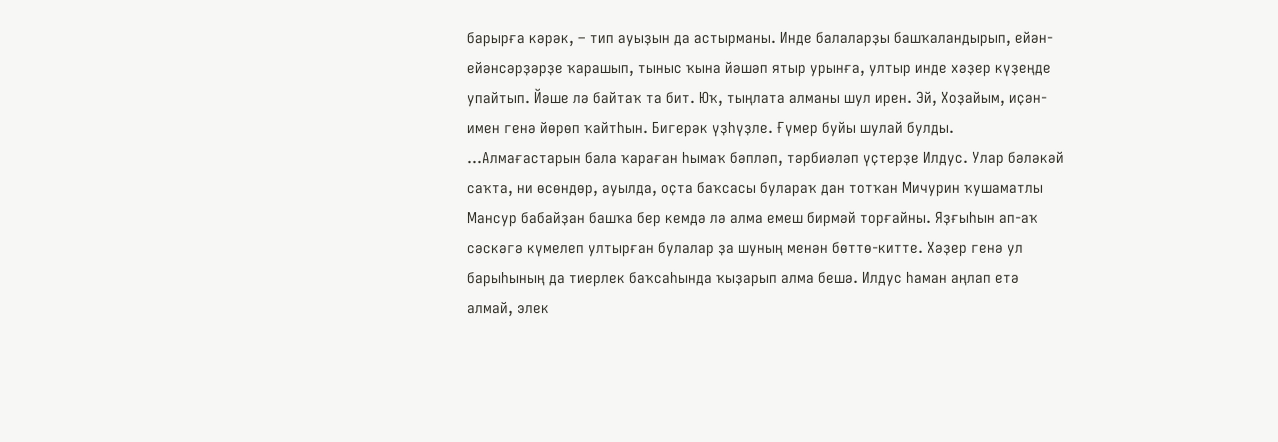барырға кәрәк, – тип ауыҙын да астырманы. Инде балаларҙы башҡаландырып, ейән-ейәнсәрҙәрҙе ҡарашып, тыныс ҡына йәшәп ятыр урынға, ултыр инде хәҙер күҙеңде упайтып. Йәше лә байтаҡ та бит. Юҡ, тыңлата алманы шул ирен. Эй, Хоҙайым, иҫән-имен генә йөрөп ҡайтһын. Бигерәк үҙһүҙле. Ғүмер буйы шулай булды.
...Алмағастарын бала ҡараған һымаҡ бәпләп, тәрбиәләп үҫтерҙе Илдус. Улар бәләкәй саҡта, ни өсөндөр, ауылда, оҫта баҡсасы булараҡ дан тотҡан Мичурин ҡушаматлы Мансур бабайҙан башҡа бер кемдә лә алма емеш бирмәй торғайны. Яҙғыһын ап-аҡ сәскәгә күмелеп ултырған булалар ҙа шуның менән бөттө-китте. Хәҙер генә ул барыһының да тиерлек баҡсаһында ҡыҙарып алма бешә. Илдус һаман аңлап етә алмай, элек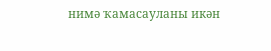нимә ҡамасауланы икән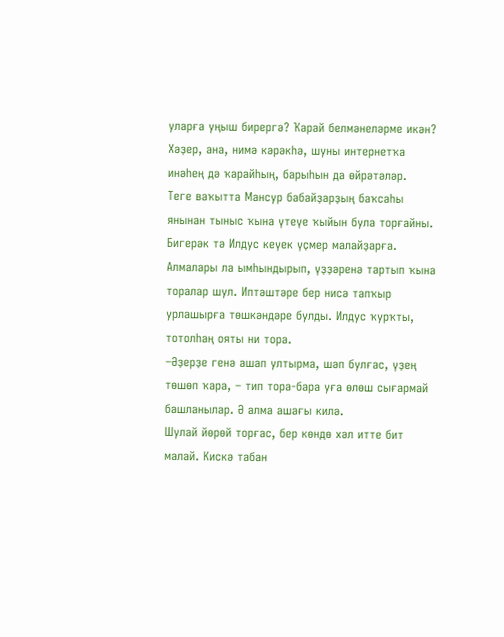уларға уңыш бирергә? Ҡарай белмәнеләрме икән? Хәҙер, ана, нимә кәрәкһә, шуны интернетҡа инәһең дә ҡарайһың, барыһын да өйрәтәләр.
Теге ваҡытта Мансур бабайҙарҙың баҡсаһы янынан тыныс ҡына үтеүе ҡыйын була торғайны. Бигерәк тә Илдус кеүек үҫмер малайҙарға. Алмалары ла ымһындырып, үҙҙәренә тартып ҡына торалар шул. Иптәштәре бер нисә тапҡыр урлашырға төшкәндәре булды. Илдус ҡурҡты, тотолһаң ояты ни тора.
–Әҙерҙе генә ашап ултырма, шәп булғас, үҙең төшөп ҡара, – тип тора-бара уға өлөш сығармай башланылар. Ә алма ашағы килә.
Шулай йөрөй торғас, бер көндө хәл итте бит малай. Кискә табан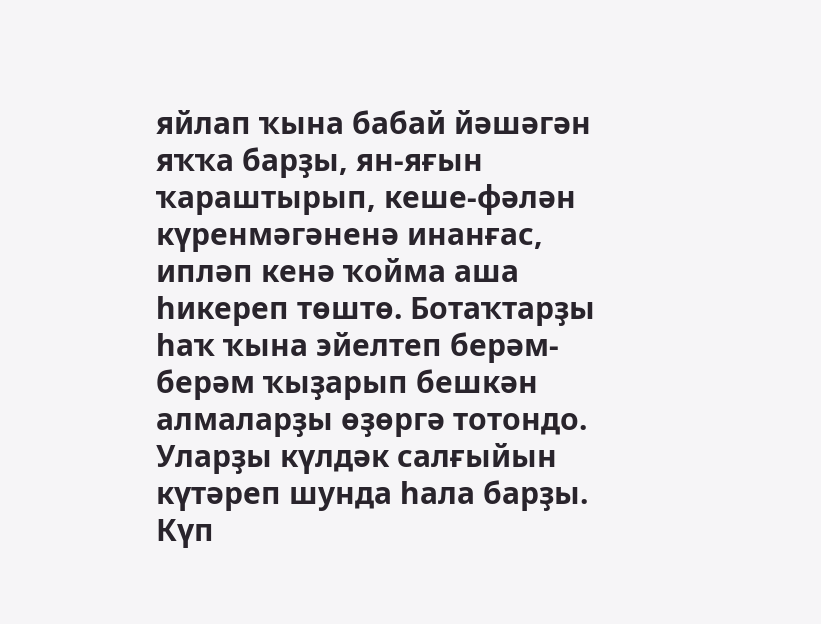яйлап ҡына бабай йәшәгән яҡҡа барҙы, ян-яғын ҡараштырып, кеше-фәлән күренмәгәненә инанғас, ипләп кенә ҡойма аша һикереп төштө. Ботаҡтарҙы һаҡ ҡына эйелтеп берәм-берәм ҡыҙарып бешкән алмаларҙы өҙөргә тотондо. Уларҙы күлдәк салғыйын күтәреп шунда һала барҙы. Күп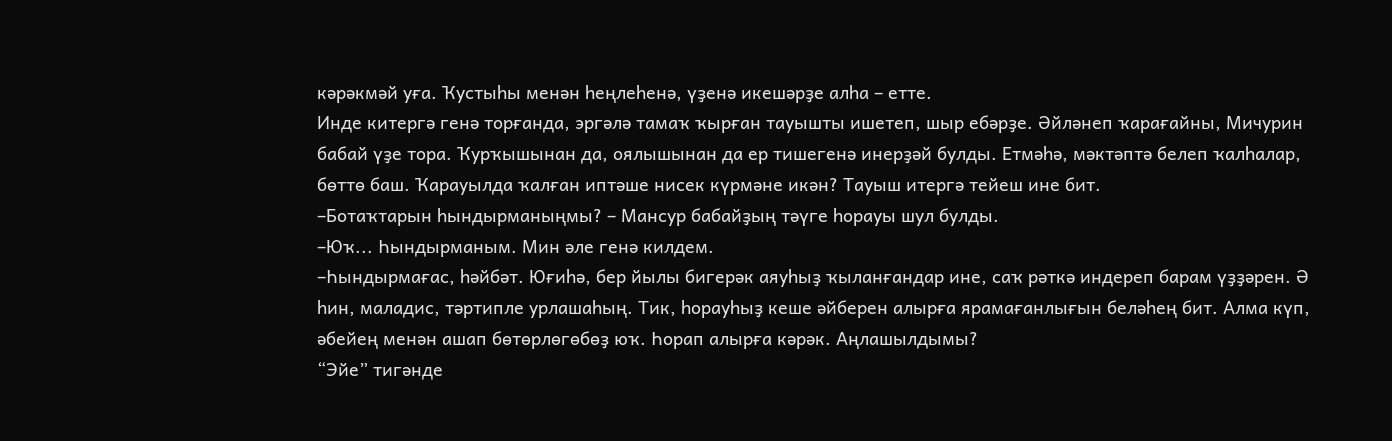кәрәкмәй уға. Ҡустыһы менән һеңлеһенә, үҙенә икешәрҙе алһа – етте.
Инде китергә генә торғанда, эргәлә тамаҡ ҡырған тауышты ишетеп, шыр ебәрҙе. Әйләнеп ҡарағайны, Мичурин бабай үҙе тора. Ҡурҡышынан да, оялышынан да ер тишегенә инерҙәй булды. Етмәһә, мәктәптә белеп ҡалһалар, бөттө баш. Ҡарауылда ҡалған иптәше нисек күрмәне икән? Тауыш итергә тейеш ине бит.
–Ботаҡтарын һындырманыңмы? – Мансур бабайҙың тәүге һорауы шул булды.
–Юҡ... Һындырманым. Мин әле генә килдем.
–Һындырмағас, һәйбәт. Юғиһә, бер йылы бигерәк аяуһыҙ ҡыланғандар ине, саҡ рәткә индереп барам үҙҙәрен. Ә һин, маладис, тәртипле урлашаһың. Тик, һорауһыҙ кеше әйберен алырға ярамағанлығын беләһең бит. Алма күп, әбейең менән ашап бөтөрлөгөбөҙ юҡ. Һорап алырға кәрәк. Аңлашылдымы?
“Эйе” тигәнде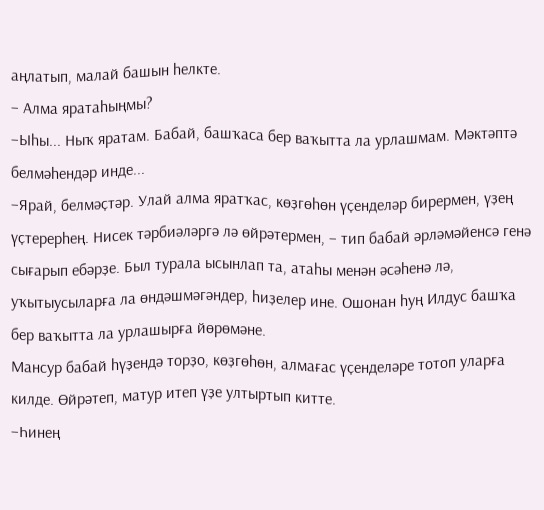аңлатып, малай башын һелкте.
– Алма яратаһыңмы?
–Ыһы... Ныҡ яратам. Бабай, башҡаса бер ваҡытта ла урлашмам. Мәктәптә белмәһендәр инде...
–Ярай, белмәҫтәр. Улай алма яратҡас, көҙгөһөн үҫенделәр бирермен, үҙең үҫтерерһең. Нисек тәрбиәләргә лә өйрәтермен, – тип бабай әрләмәйенсә генә сығарып ебәрҙе. Был турала ысынлап та, атаһы менән әсәһенә лә, уҡытыусыларға ла өндәшмәгәндер, һиҙелер ине. Ошонан һуң Илдус башҡа бер ваҡытта ла урлашырға йөрөмәне.
Мансур бабай һүҙендә торҙо, көҙгөһөн, алмағас үҫенделәре тотоп уларға килде. Өйрәтеп, матур итеп үҙе ултыртып китте.
–Һинең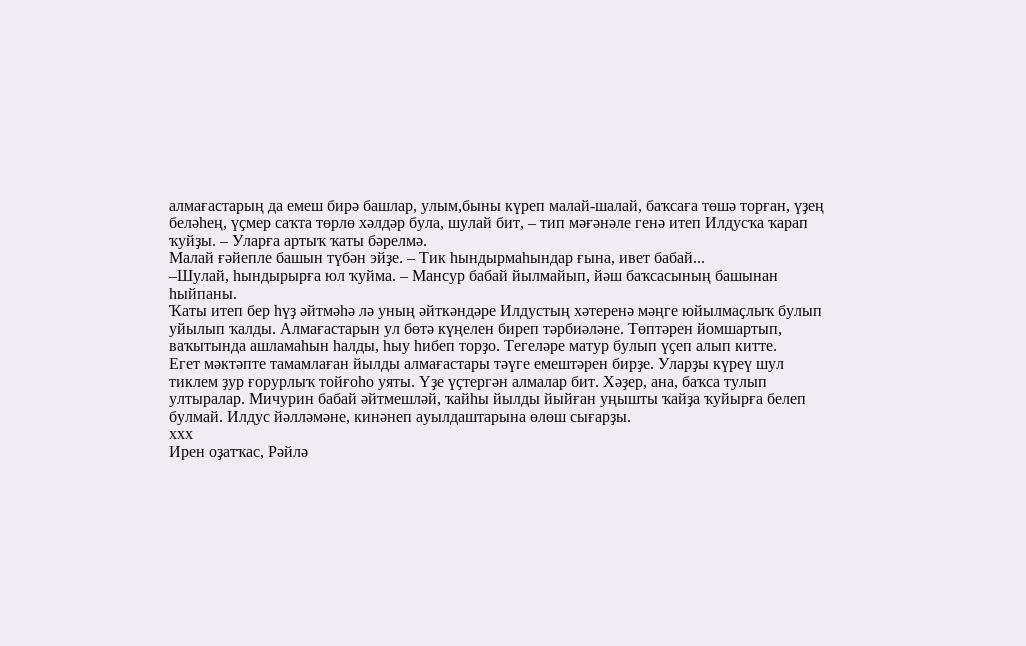алмағастарың да емеш бирә башлар, улым,быны күреп малай-шалай, баҡсаға төшә торған, үҙең беләһең, үҫмер саҡта төрлө хәлдәр була, шулай бит, – тип мәғәнәле генә итеп Илдусҡа ҡарап ҡуйҙы. – Уларға артыҡ ҡаты бәрелмә.
Малай ғәйепле башын түбән эйҙе. – Тик һындырмаһындар ғына, ивет бабай...
–Шулай, һындырырға юл ҡуйма. – Мансур бабай йылмайып, йәш баҡсасының башынан һыйпаны.
Ҡаты итеп бер һүҙ әйтмәһә лә уның әйткәндәре Илдустың хәтеренә мәңге юйылмаҫлыҡ булып уйылып ҡалды. Алмағастарын ул бөтә күңелен биреп тәрбиәләне. Төптәрен йомшартып, ваҡытында ашламаһын һалды, һыу һибеп торҙо. Тегеләре матур булып үҫеп алып китте.
Егет мәктәпте тамамлаған йылды алмағастары тәүге емештәрен бирҙе. Уларҙы күреү шул тиклем ҙур ғорурлыҡ тойғоһо уяты. Үҙе үҫтергән алмалар бит. Хәҙер, ана, баҡса тулып ултыралар. Мичурин бабай әйтмешләй, ҡайһы йылды йыйған уңышты ҡайҙа ҡуйырға белеп булмай. Илдус йәлләмәне, кинәнеп ауылдаштарына өлөш сығарҙы.
ххх
Ирен оҙатҡас, Рәйлә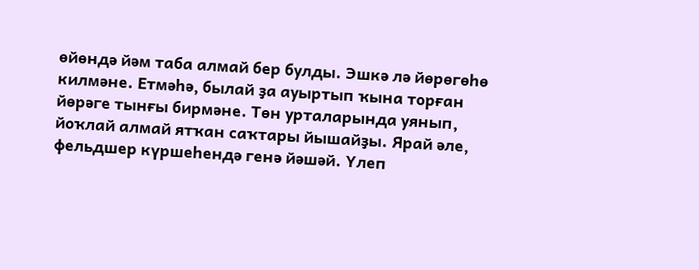өйөндә йәм таба алмай бер булды. Эшкә лә йөрөгөһө килмәне. Етмәһә, былай ҙа ауыртып ҡына торған йөрәге тынғы бирмәне. Төн урталарында уянып, йоҡлай алмай ятҡан саҡтары йышайҙы. Ярай әле, фельдшер күршеһендә генә йәшәй. Үлеп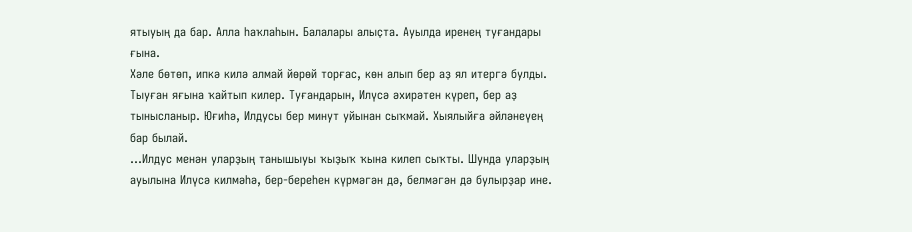ятыуың да бар. Алла һаҡлаһын. Балалары алыҫта. Ауылда иренең туғандары ғына.
Хәле бөтөп, ипкә килә алмай йөрөй торғас, көн алып бер аҙ ял итергә булды. Тыуған яғына ҡайтып килер. Туғандарын, Илүсә әхирәтен күреп, бер аҙ тынысланыр. Юғиһә, Илдусы бер минут уйынан сыҡмай. Хыялыйға әйләнеүең бар былай.
...Илдус менән уларҙың танышыуы ҡыҙыҡ ҡына килеп сыҡты. Шунда уларҙың ауылына Илүсә килмәһә, бер-береһен күрмәгән дә, белмәгән дә булырҙар ине.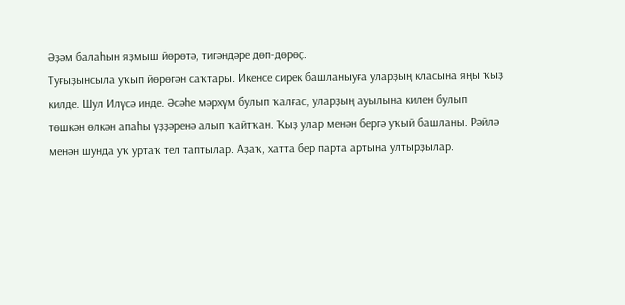Әҙәм балаһын яҙмыш йөрөтә, тигәндәре дөп-дөрөҫ.
Туғыҙынсыла уҡып йөрөгән саҡтары. Икенсе сирек башланыуға уларҙың класына яңы ҡыҙ килде. Шул Илүсә инде. Әсәһе мәрхүм булып ҡалғас, уларҙың ауылына килен булып төшкән өлкән апаһы үҙҙәренә алып ҡайтҡан. Ҡыҙ улар менән бергә уҡый башланы. Рәйлә менән шунда уҡ уртаҡ тел таптылар. Аҙаҡ, хатта бер парта артына ултырҙылар.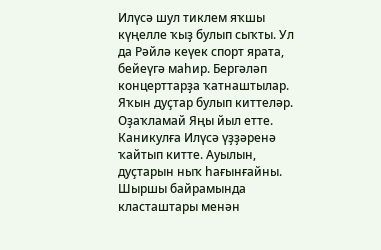Илүсә шул тиклем яҡшы күңелле ҡыҙ булып сыҡты. Ул да Рәйлә кеүек спорт ярата, бейеүгә маһир. Бергәләп концерттарҙа ҡатнаштылар. Яҡын дуҫтар булып киттеләр.
Оҙаҡламай Яңы йыл етте. Каникулға Илүсә үҙҙәренә ҡайтып китте. Ауылын, дуҫтарын ныҡ һағынғайны. Шыршы байрамында класташтары менән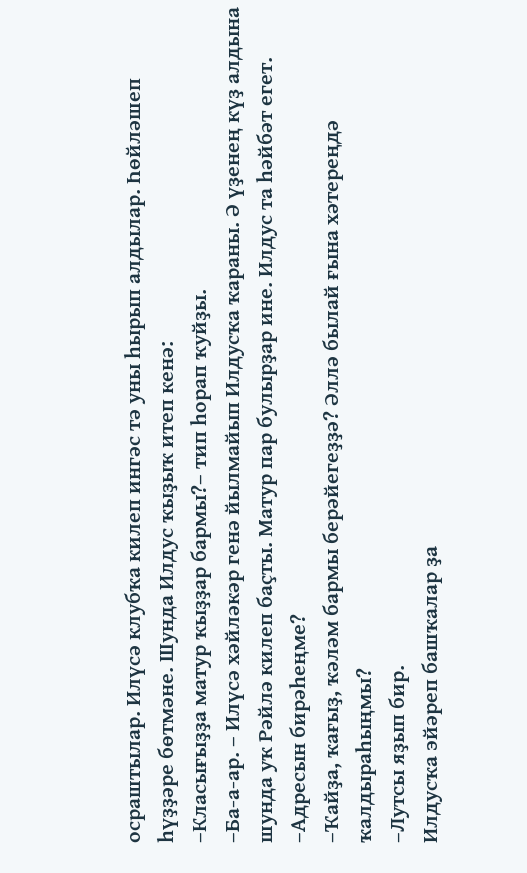осраштылар. Илүсә клубҡа килеп ингәс тә уны һырып алдылар. Һөйләшеп һүҙҙәре бөтмәне. Шунда Илдус ҡыҙыҡ итеп кенә:
–Класығыҙҙа матур ҡыҙҙар бармы?– тип һорап ҡуйҙы.
–Ба-а-ар. – Илүсә хәйләкәр генә йылмайып Илдусҡа ҡараны. Ә үҙенең күҙ алдына шунда уҡ Рәйлә килеп баҫты. Матур пар булырҙар ине. Илдус та һәйбәт егет.
–Адресын бирәһеңме?
–Ҡайҙа, ҡағыҙ, ҡәләм бармы берәйегеҙҙә? Әллә былай ғына хәтереңдә ҡалдыраһыңмы?
–Лутсы яҙып бир.
Илдусҡа эйәреп башҡалар ҙа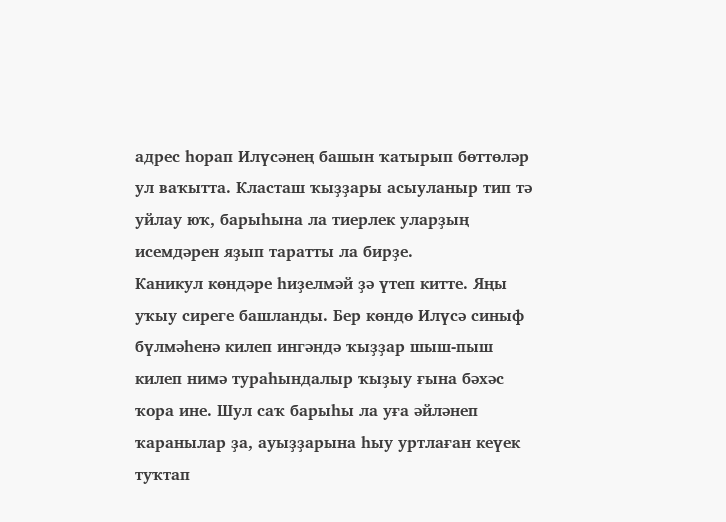адрес һорап Илүсәнең башын ҡатырып бөттөләр ул ваҡытта. Класташ ҡыҙҙары асыуланыр тип тә уйлау юҡ, барыһына ла тиерлек уларҙың исемдәрен яҙып таратты ла бирҙе.
Каникул көндәре һиҙелмәй ҙә үтеп китте. Яңы уҡыу сиреге башланды. Бер көндө Илүсә синыф бүлмәһенә килеп ингәндә ҡыҙҙар шыш-пыш килеп нимә тураһындалыр ҡыҙыу ғына бәхәс ҡора ине. Шул саҡ барыһы ла уға әйләнеп ҡаранылар ҙа, ауыҙҙарына һыу уртлаған кеүек туҡтап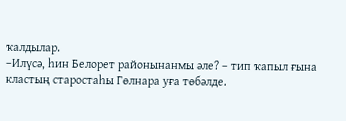ҡалдылар.
–Илүсә, һин Белорет районынанмы әле? – тип ҡапыл ғына кластың старостаһы Гөлнара уға төбәлде.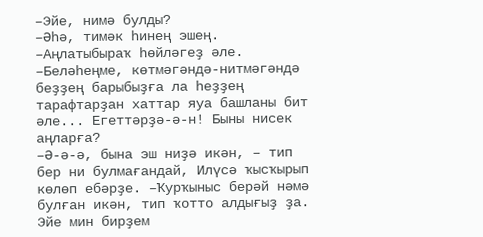–Эйе, нимә булды?
–Әһә, тимәк һинең эшең.
–Аңлатыбыраҡ һөйләгеҙ әле.
–Беләһеңме, көтмәгәндә-нитмәгәндә беҙҙең барыбыҙға ла һеҙҙең тарафтарҙан хаттар яуа башланы бит әле... Егеттәрҙә-ә-н! Быны нисек аңларға?
–Ә-ә-ә, бына эш ниҙә икән, – тип бер ни булмағандай, Илүсә ҡысҡырып көлөп ебәрҙе. –Ҡурҡыныс берәй нәмә булған икән, тип ҡотто алдығыҙ ҙа. Эйе мин бирҙем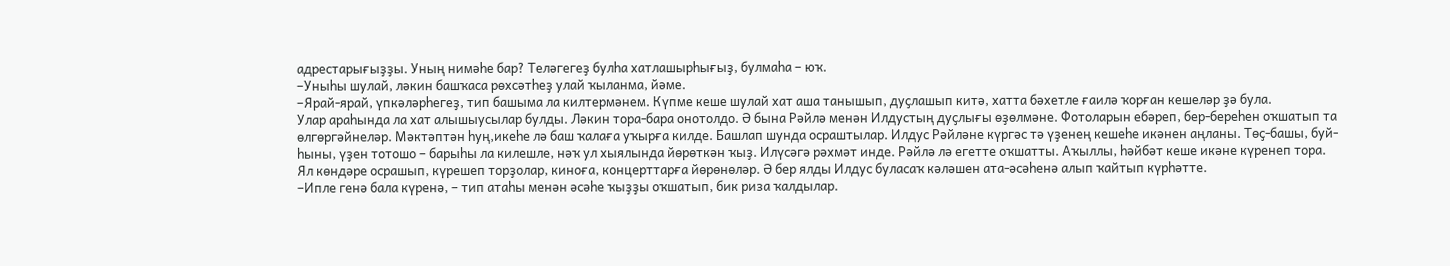адрестарығыҙҙы. Уның нимәһе бар? Теләгегеҙ булһа хатлашырһығыҙ, булмаһа – юҡ.
–Уныһы шулай, ләкин башҡаса рөхсәтһеҙ улай ҡыланма, йәме.
–Ярай-ярай, үпкәләрһегеҙ, тип башыма ла килтермәнем. Күпме кеше шулай хат аша танышып, дуҫлашып китә, хатта бәхетле ғаилә ҡорған кешеләр ҙә була.
Улар араһында ла хат алышыусылар булды. Ләкин тора-бара онотолдо. Ә бына Рәйлә менән Илдустың дуҫлығы өҙөлмәне. Фотоларын ебәреп, бер-береһен оҡшатып та өлгөргәйнеләр. Мәктәптән һуң,икеһе лә баш ҡалаға уҡырға килде. Башлап шунда осраштылар. Илдус Рәйләне күргәс тә үҙенең кешеһе икәнен аңланы. Төҫ-башы, буй-һыны, үҙен тотошо – барыһы ла килешле, нәҡ ул хыялында йөрөткән ҡыҙ. Илүсәгә рәхмәт инде. Рәйлә лә егетте оҡшатты. Аҡыллы, һәйбәт кеше икәне күренеп тора.
Ял көндәре осрашып, күрешеп торҙолар, киноға, концерттарға йөрөнөләр. Ә бер ялды Илдус буласаҡ кәләшен ата-әсәһенә алып ҡайтып күрһәтте.
–Ипле генә бала күренә, – тип атаһы менән әсәһе ҡыҙҙы оҡшатып, бик риза ҡалдылар.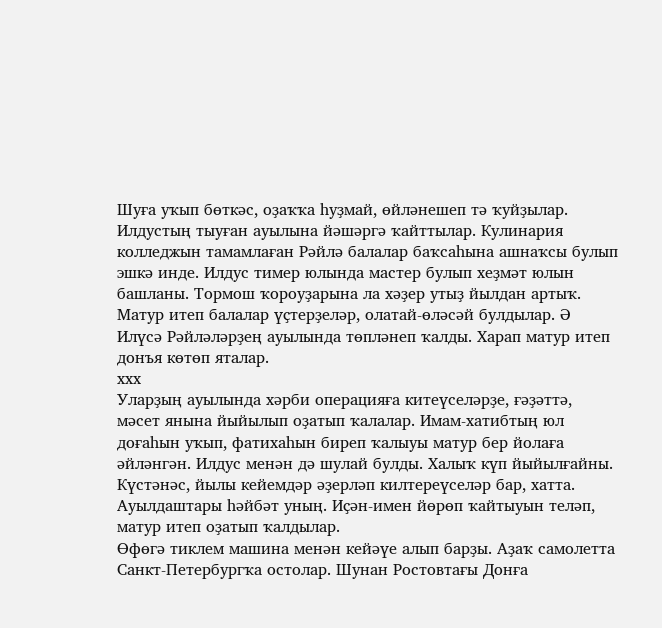Шуға уҡып бөткәс, оҙаҡҡа һуҙмай, өйләнешеп тә ҡуйҙылар. Илдустың тыуған ауылына йәшәргә ҡайттылар. Кулинария колледжын тамамлаған Рәйлә балалар баҡсаһына ашнаҡсы булып эшкә инде. Илдус тимер юлында мастер булып хеҙмәт юлын башланы. Тормош ҡороуҙарына ла хәҙер утыҙ йылдан артыҡ. Матур итеп балалар үҫтерҙеләр, олатай-өләсәй булдылар. Ә Илүсә Рәйләләрҙең ауылында төпләнеп ҡалды. Харап матур итеп донъя көтөп яталар.
ххх
Уларҙың ауылында хәрби операцияға китеүселәрҙе, ғәҙәттә, мәсет янына йыйылып оҙатып ҡалалар. Имам-хатибтың юл доғаһын уҡып, фатихаһын биреп ҡалыуы матур бер йолаға әйләнгән. Илдус менән дә шулай булды. Халыҡ күп йыйылғайны. Күстәнәс, йылы кейемдәр әҙерләп килтереүселәр бар, хатта. Ауылдаштары һәйбәт уның. Иҫән-имен йөрөп ҡайтыуын теләп, матур итеп оҙатып ҡалдылар.
Өфөгә тиклем машина менән кейәүе алып барҙы. Аҙаҡ самолетта Санкт-Петербургҡа остолар. Шунан Ростовтағы Донға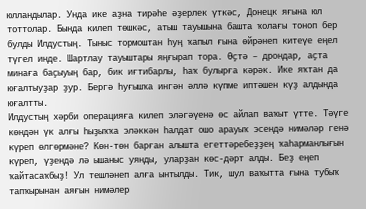юлландылар. Унда ике аҙна тирәһе әҙерлек үткәс, Донецк яғына юл тоттолар. Бында килеп төшкәс, атыш тауышына башта ҡолағы тоноп бер булды Илдустың. Тыныс тормоштан һуң ҡапыл ғына өйрәнеп китеүе еңел түгел инде. Шартлау тауыштары яңғырап тора. Өҫтә – дрондар, аҫта минаға баҫыуың бар, бик иғтибарлы, һаҡ булырға кәрәк. Ике яҡтан да юғалтыуҙар ҙур. Бергә һуғышҡа ингән әллә күпме иптәшен күҙ алдында юғалтты.
Илдустың хәрби операцияға килеп эләгәүенә өс айлап ваҡыт үтте. Тәүге көндән үк алғы һыҙыҡҡа эләккән һалдат ошо арауыҡ эсендә нимәләр генә күреп өлгөрмәне? Көн-төн барған алышта егеттәребеҙҙең ҡаһарманлығын күреп, үҙендә лә ышаныс уянды, уларҙан көс-дәрт алды. Беҙ еңеп ҡайтасаҡбыҙ! Ул тешләнеп алға ынтылды. Тик, шул ваҡытта ғына тубыҡ тапҡырынан аяғын нимәлер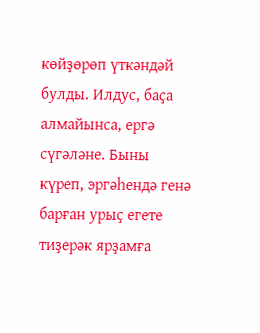көйҙөрөп үткәндәй булды. Илдус, баҫа алмайынса, ергә сүгәләне. Быны күреп, эргәһендә генә барған урыҫ егете тиҙерәк ярҙамға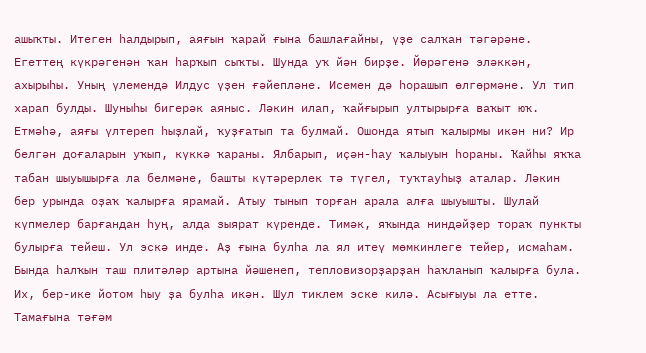ашыҡты. Итеген һалдырып, аяғын ҡарай ғына башлағайны, үҙе салҡан тәгәрәне. Егеттең күкрәгенән ҡан һарҡып сыҡты. Шунда уҡ йән бирҙе. Йөрәгенә эләккән, ахырыһы. Уның үлемендә Илдус үҙен ғәйепләне. Исемен дә һорашып өлгөрмәне. Ул тип харап булды. Шуныһы бигерәк аяныс. Ләкин илап, ҡайғырып ултырырға ваҡыт юҡ. Етмәһә, аяғы үлтереп һыҙлай, ҡуҙғатып та булмай. Ошонда ятып ҡалырмы икән ни? Ир белгән доғаларын уҡып, күккә ҡараны. Ялбарып, иҫән-һау ҡалыуын һораны. Ҡайһы яҡҡа табан шыуышырға ла белмәне, башты күтәрерлек тә түгел, туҡтауһыҙ аталар. Ләкин бер урында оҙаҡ ҡалырға ярамай. Атыу тынып торған арала алға шыуышты. Шулай күпмелер барғандан һуң, алда зыярат күренде. Тимәк, яҡында ниндәйҙер тораҡ пункты булырға тейеш. Ул эскә инде. Аҙ ғына булһа ла ял итеү мөмкинлеге тейер, исмаһам. Бында һалҡын таш плитәләр артына йәшенеп, тепловизорҙарҙан һаҡланып ҡалырға була. Их, бер-ике йотом һыу ҙа булһа икән. Шул тиклем эске килә. Асығыуы ла етте. Тамағына тәғәм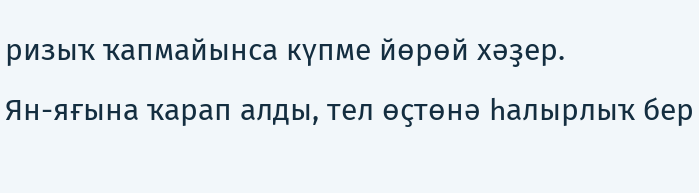ризыҡ ҡапмайынса күпме йөрөй хәҙер.
Ян-яғына ҡарап алды, тел өҫтөнә һалырлыҡ бер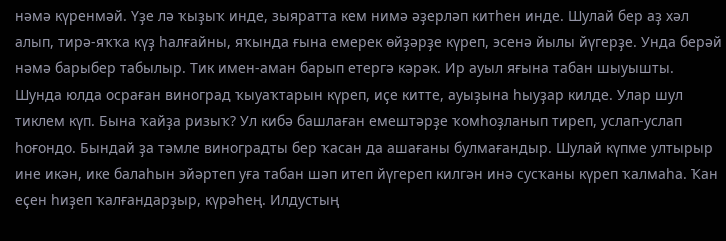нәмә күренмәй. Үҙе лә ҡыҙыҡ инде, зыяратта кем нимә әҙерләп китһен инде. Шулай бер аҙ хәл алып, тирә-яҡҡа күҙ һалғайны, яҡында ғына емерек өйҙәрҙе күреп, эсенә йылы йүгерҙе. Унда берәй нәмә барыбер табылыр. Тик имен-аман барып етергә кәрәк. Ир ауыл яғына табан шыуышты. Шунда юлда осраған виноград ҡыуаҡтарын күреп, иҫе китте, ауыҙына һыуҙар килде. Улар шул тиклем күп. Бына ҡайҙа ризыҡ? Ул кибә башлаған емештәрҙе ҡомһоҙланып тиреп, услап-услап һоғондо. Бындай ҙа тәмле виноградты бер ҡасан да ашағаны булмағандыр. Шулай күпме ултырыр ине икән, ике балаһын эйәртеп уға табан шәп итеп йүгереп килгән инә сусҡаны күреп ҡалмаһа. Ҡан еҫен һиҙеп ҡалғандарҙыр, күрәһең. Илдустың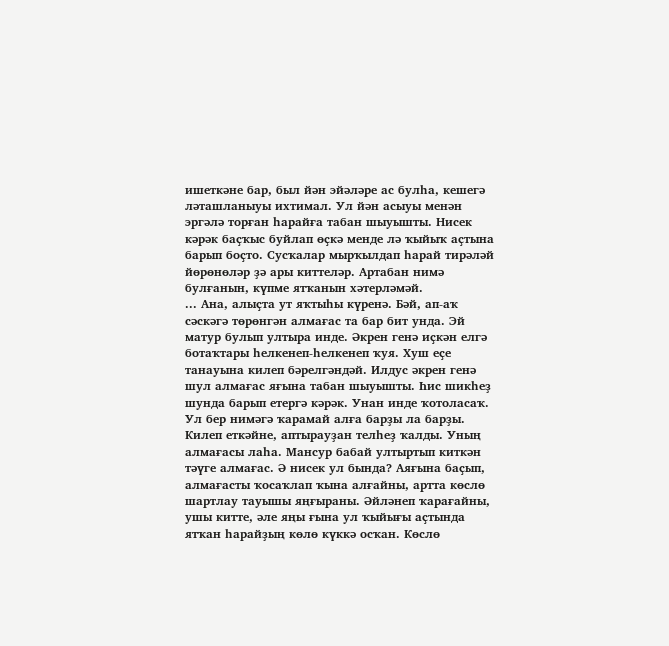ишеткәне бар, был йән эйәләре ас булһа, кешегә ләташланыуы ихтимал. Ул йән асыуы менән эргәлә торған һарайға табан шыуышты. Нисек кәрәк баҫҡыс буйлап өҫкә менде лә ҡыйыҡ аҫтына барып боҫто. Сусҡалар мырҡылдап һарай тирәләй йөрөнөләр ҙә ары киттеләр. Артабан нимә булғанын, күпме ятҡанын хәтерләмәй.
... Ана, алыҫта ут яҡтыһы күренә. Бәй, ап-аҡ сәскәгә төрөнгән алмағас та бар бит унда. Эй матур булып ултыра инде. Әкрен генә иҫкән елгә ботаҡтары һелкенеп-һелкенеп ҡуя. Хуш еҫе танауына килеп бәрелгәндәй. Илдус әкрен генә шул алмағас яғына табан шыуышты. Һис шикһеҙ шунда барып етергә кәрәк. Унан инде ҡотоласаҡ. Ул бер нимәгә ҡарамай алға барҙы ла барҙы. Килеп еткәйне, аптырауҙан телһеҙ ҡалды. Уның алмағасы лаһа. Мансур бабай ултыртып киткән тәүге алмағас. Ә нисек ул бында? Аяғына баҫып, алмағасты ҡосаҡлап ҡына алғайны, артта көслө шартлау тауышы яңғыраны. Әйләнеп ҡарағайны, ушы китте, әле яңы ғына ул ҡыйығы аҫтында ятҡан һарайҙың көлө күккә осҡан. Көслө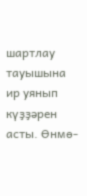шартлау тауышына ир уянып күҙҙәрен асты. Өнмө-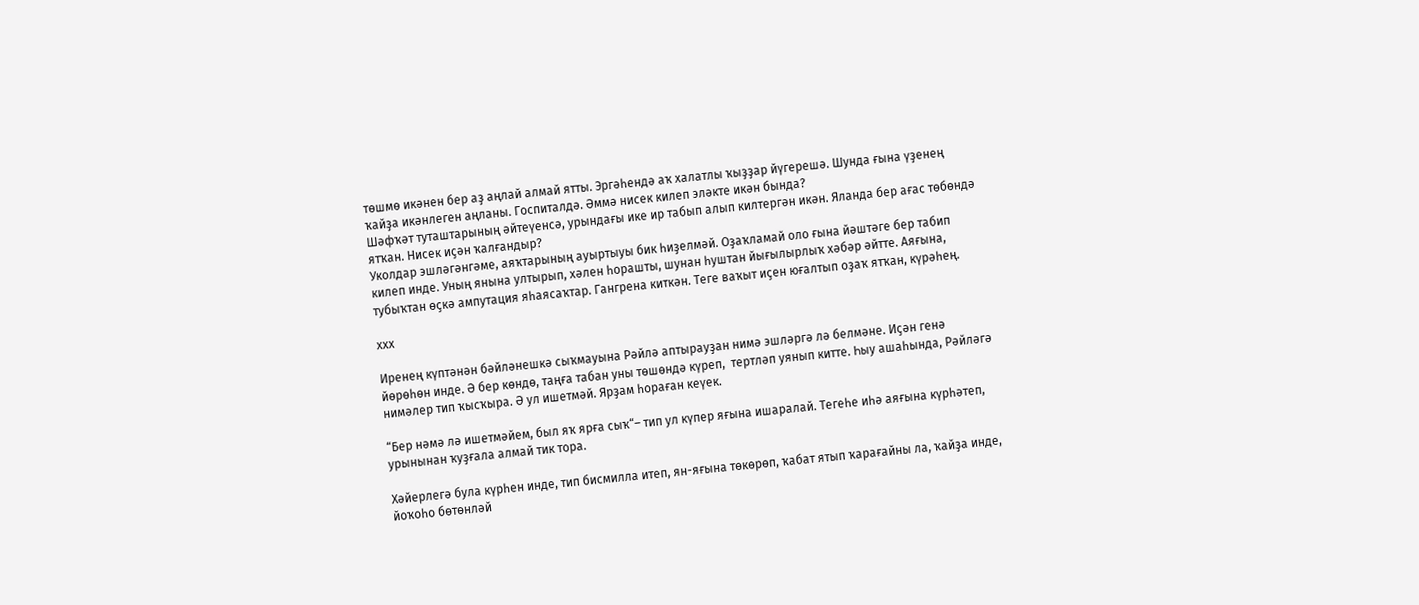төшмө икәнен бер аҙ аңлай алмай ятты. Эргәһендә аҡ халатлы ҡыҙҙар йүгерешә. Шунда ғына үҙенең ҡайҙа икәнлеген аңланы. Госпиталдә. Әммә нисек килеп эләкте икән бында?
Шәфҡәт туташтарының әйтеүенсә, урындағы ике ир табып алып килтергән икән. Яланда бер ағас төбөндә ятҡан. Нисек иҫән ҡалғандыр?
Уколдар эшләгәнгәме, аяҡтарының ауыртыуы бик һиҙелмәй. Оҙаҡламай оло ғына йәштәге бер табип килеп инде. Уның янына ултырып, хәлен һорашты, шунан һуштан йығылырлыҡ хәбәр әйтте. Аяғына, тубыҡтан өҫкә ампутация яһаясаҡтар. Гангрена киткән. Теге ваҡыт иҫен юғалтып оҙаҡ ятҡан, күрәһең.

ххх

Иренең күптәнән бәйләнешкә сыҡмауына Рәйлә аптырауҙан нимә эшләргә лә белмәне. Иҫән генә йөрөһөн инде. Ә бер көндө, таңға табан уны төшөндә күреп,  тертләп уянып китте. Һыу ашаһында, Рәйләгә нимәлер тип ҡысҡыра. Ә ул ишетмәй. Ярҙам һораған кеүек.

“Бер нәмә лә ишетмәйем, был яҡ ярға сыҡ“– тип ул күпер яғына ишаралай. Тегеһе иһә аяғына күрһәтеп, урынынан ҡуҙғала алмай тик тора.

Хәйерлегә була күрһен инде, тип бисмилла итеп, ян-яғына төкөрөп, ҡабат ятып ҡарағайны ла, ҡайҙа инде, йоҡоһо бөтөнләй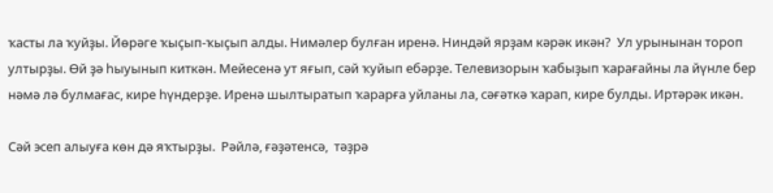ҡасты ла ҡуйҙы. Йөрәге ҡыҫып-ҡыҫып алды. Нимәлер булған иренә. Ниндәй ярҙам кәрәк икән?  Ул урынынан тороп ултырҙы. Өй ҙә һыуынып киткән. Мейесенә ут яғып, сәй ҡуйып ебәрҙе. Телевизорын ҡабыҙып ҡарағайны ла йүнле бер нәмә лә булмағас, кире һүндерҙе. Иренә шылтыратып ҡарарға уйланы ла, сәғәткә ҡарап, кире булды. Иртәрәк икән.

Сәй эсеп алыуға көн дә яҡтырҙы.  Рәйлә, ғәҙәтенсә,  тәҙрә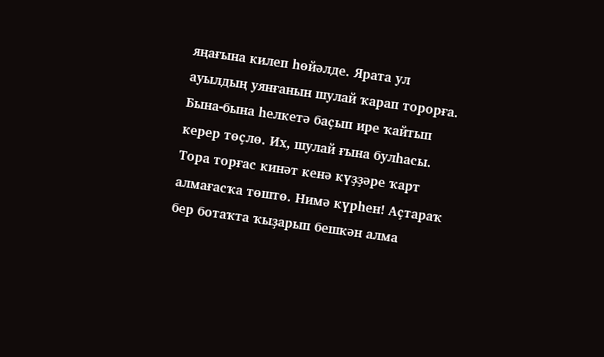яңағына килеп һөйәлде. Ярата ул ауылдың уянғанын шулай ҡарап торорға. Бына-бына һелкетә баҫып ире ҡайтып керер төҫлө. Их, шулай ғына булһасы. Тора торғас кинәт кенә күҙҙәре ҡарт алмағасҡа төштө. Нимә күрһен! Аҫтараҡ бер ботаҡта ҡыҙарып бешкән алма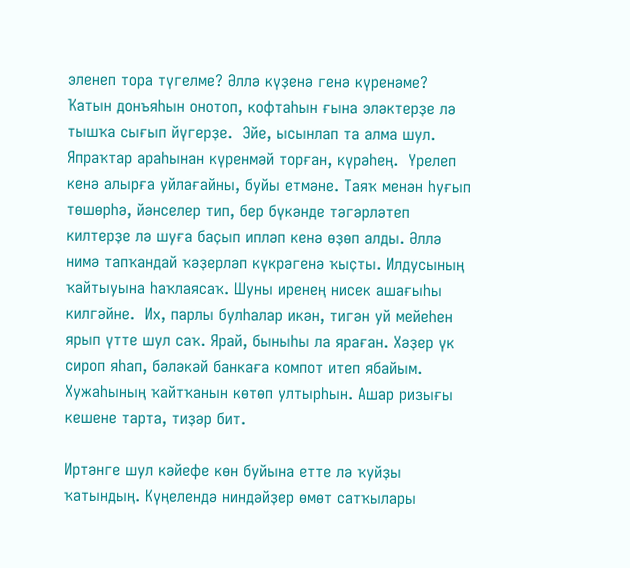эленеп тора түгелме? Әллә күҙенә генә күренәме? Ҡатын донъяһын онотоп, кофтаһын ғына эләктерҙе лә тышҡа сығып йүгерҙе.  Эйе, ысынлап та алма шул. Япраҡтар араһынан күренмәй торған, күрәһең.  Үрелеп кенә алырға уйлағайны, буйы етмәне. Таяҡ менән һуғып төшөрһә, йәнселер тип, бер бүкәнде тәгәрләтеп килтерҙе лә шуға баҫып ипләп кенә өҙөп алды. Әллә нимә тапҡандай ҡәҙерләп күкрәгенә ҡыҫты. Илдусының ҡайтыуына һаҡлаясаҡ. Шуны иренең нисек ашағыһы килгәйне.  Их, парлы булһалар икән, тигән уй мейеһен ярып үтте шул саҡ. Ярай, быныһы ла яраған. Хәҙер үк сироп яһап, бәләкәй банкаға компот итеп ябайым. Хужаһының ҡайтҡанын көтөп ултырһын. Ашар ризығы кешене тарта, тиҙәр бит.

Иртәнге шул кәйефе көн буйына етте лә ҡуйҙы ҡатындың. Күңелендә ниндәйҙер өмөт сатҡылары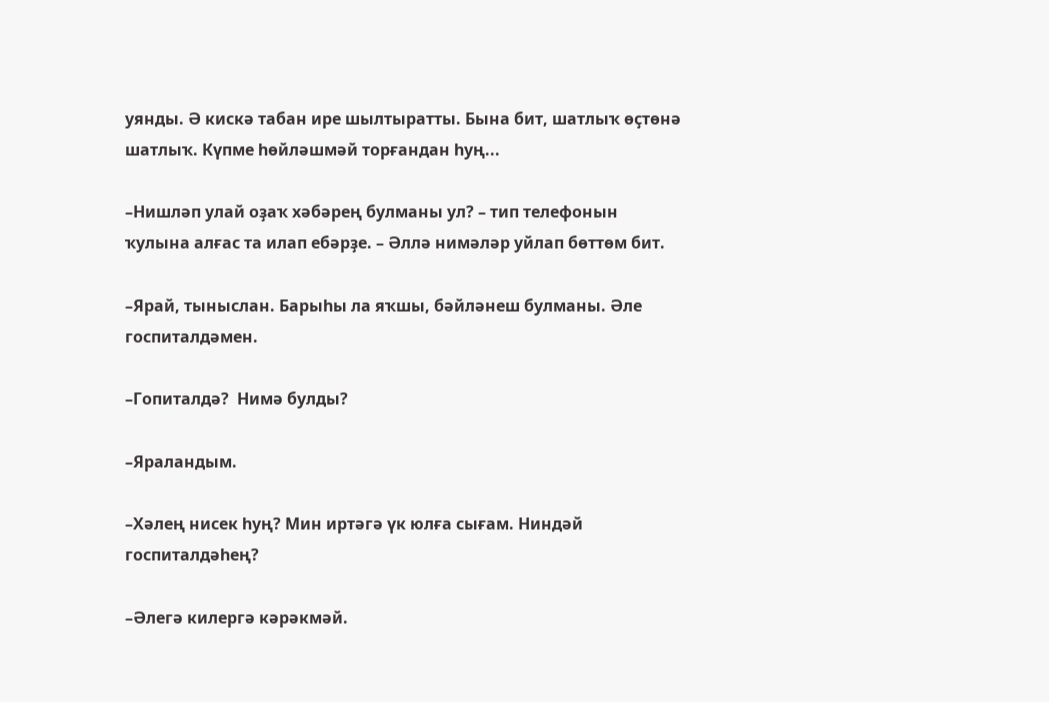уянды. Ә кискә табан ире шылтыратты. Бына бит, шатлыҡ өҫтөнә шатлыҡ. Күпме һөйләшмәй торғандан һуң...

–Нишләп улай оҙаҡ хәбәрең булманы ул? – тип телефонын ҡулына алғас та илап ебәрҙе. – Әллә нимәләр уйлап бөттөм бит.

–Ярай, тыныслан. Барыһы ла яҡшы, бәйләнеш булманы. Әле госпиталдәмен.

–Гопиталдә?  Нимә булды?

–Яраландым.

–Хәлең нисек һуң? Мин иртәгә үк юлға сығам. Ниндәй госпиталдәһең?

–Әлегә килергә кәрәкмәй.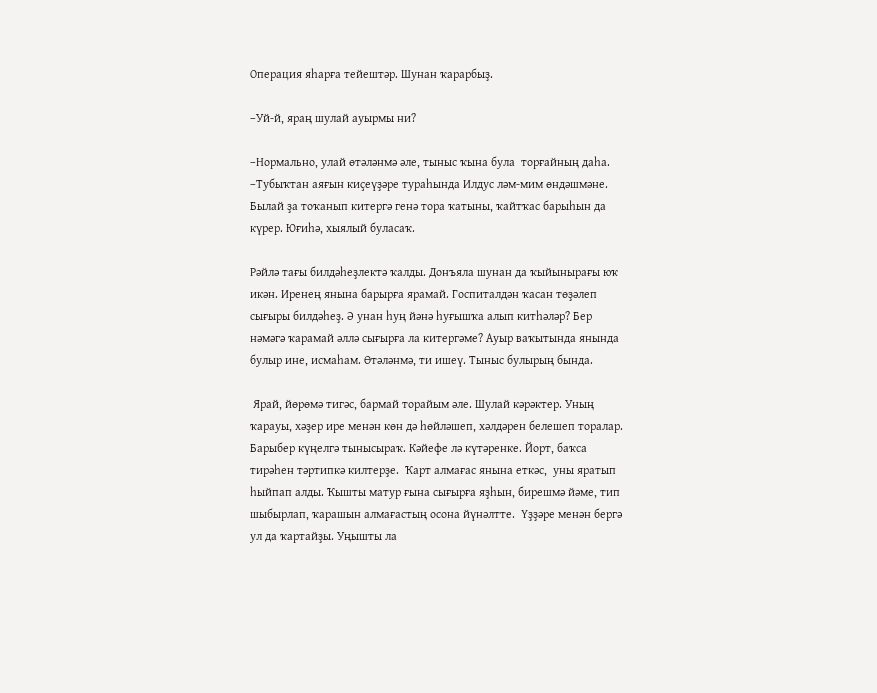Операция яһарға тейештәр. Шунан ҡарарбыҙ.

–Уй-й, яраң шулай ауырмы ни?

–Нормально, улай өтәләнмә әле, тыныс ҡына була  торғайның даһа. –Тубыҡтан аяғын киҫеүҙәре тураһында Илдус ләм-мим өндәшмәне. Былай ҙа тоҡанып китергә генә тора ҡатыны, ҡайтҡас барыһын да күрер. Юғиһә, хыялый буласаҡ.

Рәйлә тағы билдәһеҙлектә ҡалды. Донъяла шунан да ҡыйынырағы юҡ икән. Иренең янына барырға ярамай. Госпиталдән ҡасан төҙәлеп сығыры билдәһеҙ. Ә унан һуң йәнә һуғышҡа алып китһәләр? Бер нәмәгә ҡарамай әллә сығырға ла китергәме? Ауыр ваҡытында янында булыр ине, исмаһам. Өтәләнмә, ти ишеү. Тыныс булырың бында.

 Ярай, йөрөмә тигәс, бармай торайым әле. Шулай кәрәктер. Уның ҡарауы, хәҙер ире менән көн дә һөйләшеп, хәлдәрен белешеп торалар. Барыбер күңелгә тынысыраҡ. Кәйефе лә күтәренке. Йорт, баҡса тирәһен тәртипкә килтерҙе.  Ҡарт алмағас янына еткәс,  уны яратып һыйпап алды. Ҡышты матур ғына сығырға яҙһын, бирешмә йәме, тип шыбырлап, ҡарашын алмағастың осона йүнәлтте.  Үҙҙәре менән бергә ул да ҡартайҙы. Уңышты ла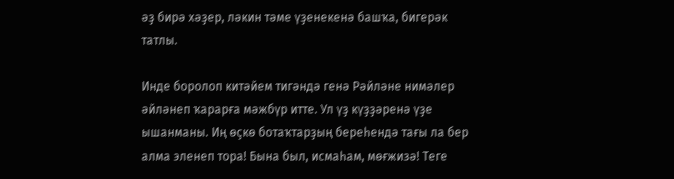әҙ бирә хәҙер, ләкин тәме үҙенекенә башҡа, бигерәк татлы.

Инде боролоп китәйем тигәндә генә Рәйләне нимәлер әйләнеп ҡарарға мәжбүр итте. Ул үҙ күҙҙәренә үҙе ышанманы. Иң өҫкө ботаҡтарҙың береһендә тағы ла бер алма эленеп тора! Бына был, исмаһам, мөғжизә! Теге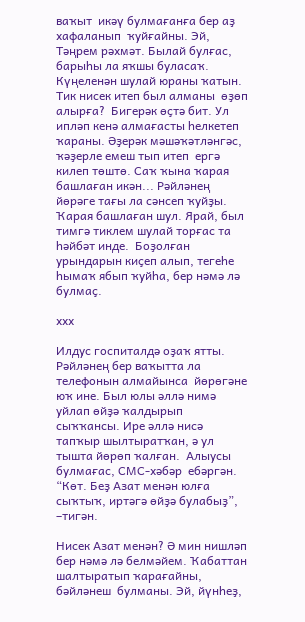ваҡыт  икәү булмағанға бер аҙ хафаланып  ҡуйғайны. Эй, Тәңрем рәхмәт. Былай булғас, барыһы ла яҡшы буласаҡ. Күңеленән шулай юраны ҡатын. Тик нисек итеп был алманы  өҙөп алырға?  Бигерәк өҫтә бит. Ул ипләп кенә алмағасты һелкетеп ҡараны. Әҙерәк мәшәҡәтләнгәс,  ҡәҙерле емеш тып итеп  ергә килеп төштө. Саҡ ҡына ҡарая башлаған икән... Рәйләнең йөрәге тағы ла сәнсеп ҡуйҙы. Ҡарая башлаған шул. Ярай, был тимгә тиклем шулай торғас та һәйбәт инде.  Боҙолған урындарын киҫеп алып, тегеһе һымаҡ ябып ҡуйһа, бер нәмә лә булмаҫ.

ххх

Илдус госпиталдә оҙаҡ ятты. Рәйләнең бер ваҡытта ла телефонын алмайынса  йөрөгәне юҡ ине. Был юлы әллә нимә уйлап өйҙә ҡалдырып сыҡҡансы. Ире әллә нисә тапҡыр шылтыратҡан, ә ул тышта йөрөп ҡалған.  Алыусы булмағас, СМС-хәбәр  ебәргән. “Көт. Беҙ Азат менән юлға сыҡтыҡ, иртәгә өйҙә булабыҙ”, –тигән.

Нисек Азат менән? Ә мин нишләп бер нәмә лә белмәйем. Ҡабаттан шалтыратып ҡарағайны, бәйләнеш  булманы. Эй, йүнһеҙ,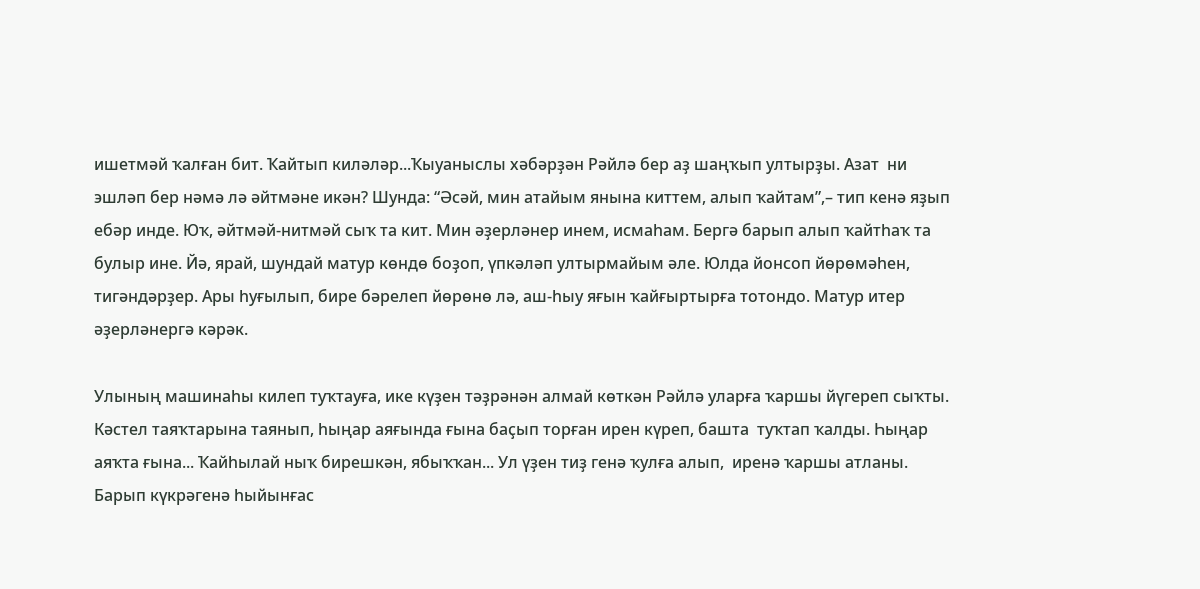ишетмәй ҡалған бит. Ҡайтып киләләр...Ҡыуаныслы хәбәрҙән Рәйлә бер аҙ шаңҡып ултырҙы. Азат  ни эшләп бер нәмә лә әйтмәне икән? Шунда: “Әсәй, мин атайым янына киттем, алып ҡайтам”,– тип кенә яҙып ебәр инде. Юҡ, әйтмәй-нитмәй сыҡ та кит. Мин әҙерләнер инем, исмаһам. Бергә барып алып ҡайтһаҡ та булыр ине. Йә, ярай, шундай матур көндө боҙоп, үпкәләп ултырмайым әле. Юлда йонсоп йөрөмәһен, тигәндәрҙер. Ары һуғылып, бире бәрелеп йөрөнө лә, аш-һыу яғын ҡайғыртырға тотондо. Матур итер әҙерләнергә кәрәк.

Улының машинаһы килеп туҡтауға, ике күҙен тәҙрәнән алмай көткән Рәйлә уларға ҡаршы йүгереп сыҡты. Кәстел таяҡтарына таянып, һыңар аяғында ғына баҫып торған ирен күреп, башта  туҡтап ҡалды. Һыңар аяҡта ғына... Ҡайһылай ныҡ бирешкән, ябыҡҡан... Ул үҙен тиҙ генә ҡулға алып,  иренә ҡаршы атланы. Барып күкрәгенә һыйынғас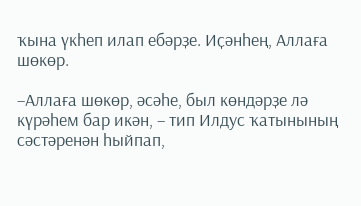ҡына үкһеп илап ебәрҙе. Иҫәнһең, Аллаға шөкөр.

–Аллаға шөкөр, әсәһе, был көндәрҙе лә күрәһем бар икән, – тип Илдус ҡатынының сәстәренән һыйпап,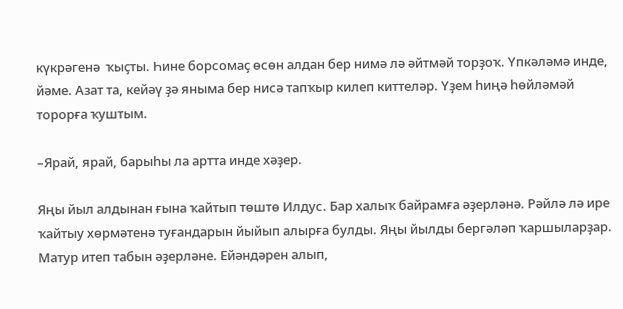күкрәгенә  ҡыҫты. Һине борсомаҫ өсөн алдан бер нимә лә әйтмәй торҙоҡ. Үпкәләмә инде, йәме. Азат та, кейәү ҙә яныма бер нисә тапҡыр килеп киттеләр. Үҙем һиңә һөйләмәй торорға ҡуштым.

–Ярай, ярай, барыһы ла артта инде хәҙер.

Яңы йыл алдынан ғына ҡайтып төштө Илдус. Бар халыҡ байрамға әҙерләнә. Рәйлә лә ире ҡайтыу хөрмәтенә туғандарын йыйып алырға булды. Яңы йылды бергәләп ҡаршыларҙар. Матур итеп табын әҙерләне. Ейәндәрен алып,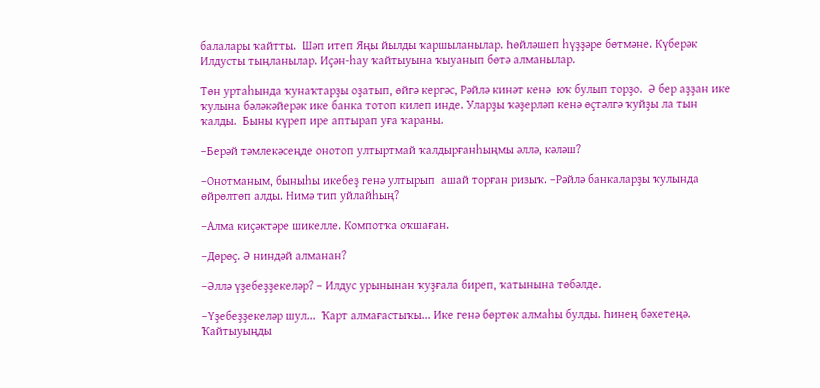балалары ҡайтты.  Шәп итеп Яңы йылды ҡаршыланылар. Һөйләшеп һүҙҙәре бөтмәне. Күберәк Илдусты тыңланылар. Иҫән-һау ҡайтыуына ҡыуанып бөтә алманылар.

Төн уртаһында ҡунаҡтарҙы оҙатып, өйгә кергәс, Рәйлә кинәт кенә  юҡ булып торҙо.  Ә бер аҙҙан ике ҡулына бәләкәйерәк ике банка тотоп килеп инде. Уларҙы ҡәҙерләп кенә өҫтәлгә ҡуйҙы ла тын ҡалды.  Быны күреп ире аптырап уға ҡараны.

–Берәй тәмлекәсеңде онотоп ултыртмай ҡалдырғанһыңмы әллә, кәләш?

–Онотманым, быныһы икебеҙ генә ултырып  ашай торған ризыҡ. –Рәйлә банкаларҙы ҡулында өйрөлтөп алды. Нимә тип уйлайһың?

–Алма киҫәктәре шикелле. Компотҡа оҡшаған.

–Дөрөҫ. Ә ниндәй алманан?

–Әллә үҙебеҙҙекеләр? – Илдус урынынан ҡуҙғала биреп, ҡатынына төбәлде.

–Үҙебеҙҙекеләр шул...  Ҡарт алмағастыҡы... Ике генә бөртөк алмаһы булды. Һинең бәхетеңә. Ҡайтыуыңды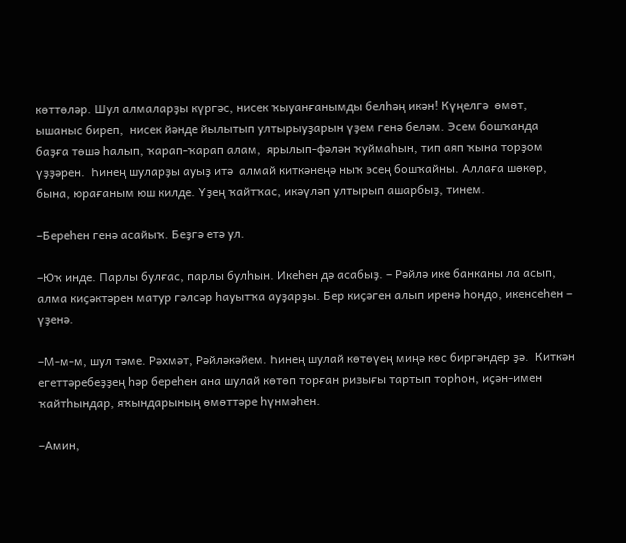көттөләр. Шул алмаларҙы күргәс, нисек ҡыуанғанымды белһәң икән! Күңелгә  өмөт, ышаныс биреп,  нисек йәнде йылытып ултырыуҙарын үҙем генә беләм. Эсем бошҡанда баҙға төшә һалып, ҡарап-ҡарап алам,  ярылып-фәлән ҡуймаһын, тип аяп ҡына торҙом үҙҙәрен.  Һинең шуларҙы ауыҙ итә  алмай киткәнеңә ныҡ эсең бошҡайны. Аллаға шөкөр, бына, юрағаным юш килде. Үҙең ҡайтҡас, икәүләп ултырып ашарбыҙ, тинем.

–Береһен генә асайыҡ. Беҙгә етә ул.

–Юҡ инде. Парлы булғас, парлы булһын. Икеһен дә асабыҙ. – Рәйлә ике банканы ла асып, алма киҫәктәрен матур гәлсәр һауытҡа ауҙарҙы. Бер киҫәген алып иренә һондо, икенсеһен – үҙенә.

–М-м-м, шул тәме. Рәхмәт, Рәйләкәйем. Һинең шулай көтөүең миңә көс биргәндер ҙә.  Киткән егеттәребеҙҙең һәр береһен ана шулай көтөп торған ризығы тартып торһон, иҫән-имен ҡайтһындар, яҡындарының өмөттәре һүнмәһен.

–Амин,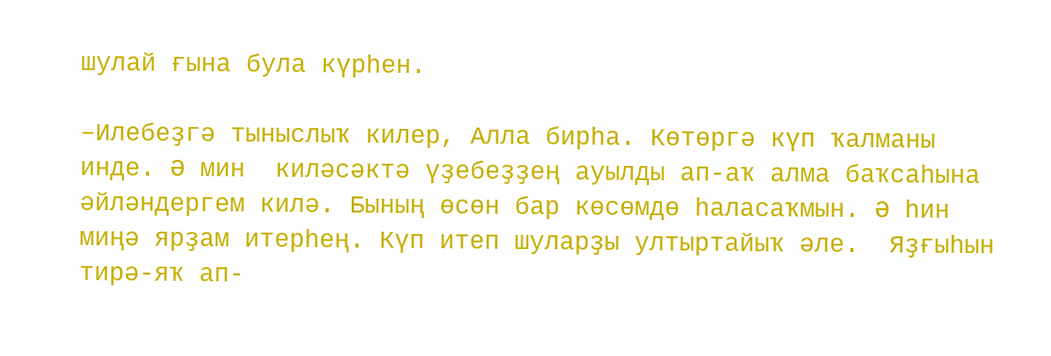шулай ғына була күрһен.

–Илебеҙгә тыныслыҡ килер, Алла бирһа. Көтөргә күп ҡалманы инде. Ә мин  киләсәктә үҙебеҙҙең ауылды ап-аҡ алма баҡсаһына әйләндергем килә. Бының өсөн бар көсөмдө һаласаҡмын. Ә һин миңә ярҙам итерһең. Күп итеп шуларҙы ултыртайыҡ әле.  Яҙғыһын тирә-яҡ ап-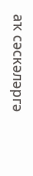аҡ сәскәләргә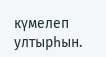күмелеп ултырһын.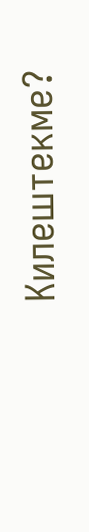Килештекме?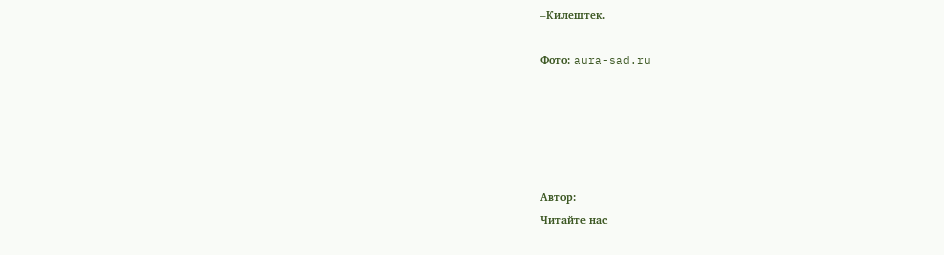–Килештек.

Фото: aura-sad.ru





Автор:
Читайте нас